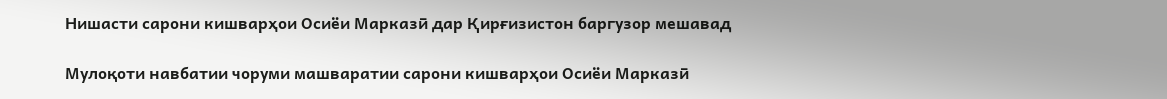Нишасти сарони кишварҳои Осиёи Марказӣ дар Қирғизистон баргузор мешавад

Мулоқоти навбатии чоруми машваратии сарони кишварҳои Осиёи Марказӣ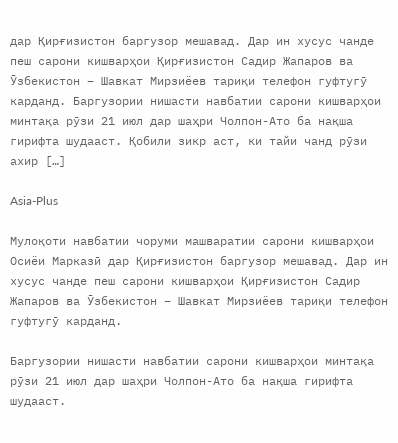дар Қирғизистон баргузор мешавад. Дар ин хусус чанде пеш сарони кишварҳои Қирғизистон Садир Жапаров ва Ӯзбекистон – Шавкат Мирзиёев тариқи телефон гуфтугӯ карданд. Баргузории нишасти навбатии сарони кишварҳои минтақа рӯзи 21 июл дар шаҳри Чолпон-Ато ба нақша гирифта шудааст. Қобили зикр аст, ки тайи чанд рӯзи ахир […]

Asia-Plus

Мулоқоти навбатии чоруми машваратии сарони кишварҳои Осиёи Марказӣ дар Қирғизистон баргузор мешавад. Дар ин хусус чанде пеш сарони кишварҳои Қирғизистон Садир Жапаров ва Ӯзбекистон – Шавкат Мирзиёев тариқи телефон гуфтугӯ карданд.

Баргузории нишасти навбатии сарони кишварҳои минтақа рӯзи 21 июл дар шаҳри Чолпон-Ато ба нақша гирифта шудааст.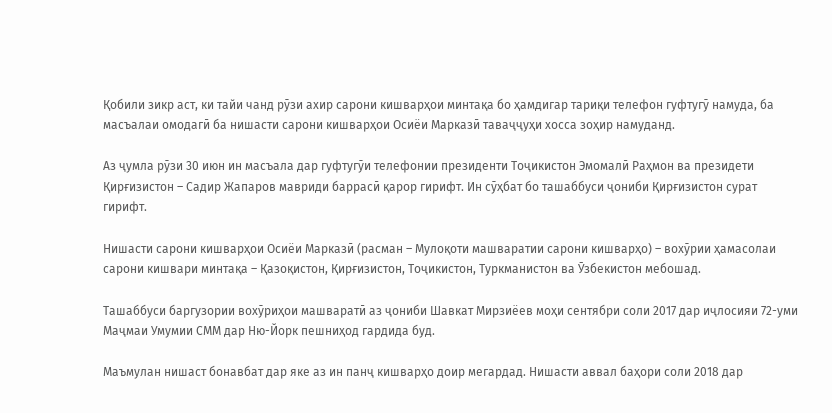Қобили зикр аст, ки тайи чанд рӯзи ахир сарони кишварҳои минтақа бо ҳамдигар тариқи телефон гуфтугӯ намуда, ба масъалаи омодагӣ ба нишасти сарони кишварҳои Осиёи Марказӣ таваҷҷуҳи хосса зоҳир намуданд.

Аз ҷумла рӯзи 30 июн ин масъала дар гуфтугӯи телефонии президенти Тоҷикистон Эмомалӣ Раҳмон ва президети Қирғизистон – Садир Жапаров мавриди баррасӣ қарор гирифт. Ин сӯҳбат бо ташаббуси ҷониби Қирғизистон сурат гирифт.

Нишасти сарони кишварҳои Осиёи Марказӣ (расман – Мулоқоти машваратии сарони кишварҳо) – вохӯрии ҳамасолаи сарони кишвари минтақа – Қазоқистон, Қирғизистон, Тоҷикистон, Туркманистон ва Ӯзбекистон мебошад.

Ташаббуси баргузории вохӯриҳои машваратӣ аз ҷониби Шавкат Мирзиёев моҳи сентябри соли 2017 дар иҷлосияи 72-уми Маҷмаи Умумии СММ дар Ню-Йорк пешниҳод гардида буд.

Маъмулан нишаст бонавбат дар яке аз ин панҷ кишварҳо доир мегардад. Нишасти аввал баҳори соли 2018 дар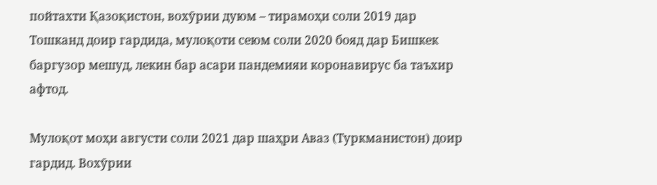пойтахти Қазоқистон, вохӯрии дуюм – тирамоҳи соли 2019 дар Тошканд доир гардида, мулоқоти сеюм соли 2020 бояд дар Бишкек баргузор мешуд, лекин бар асари пандемияи коронавирус ба таъхир афтод.

Мулоқот моҳи августи соли 2021 дар шаҳри Аваз (Туркманистон) доир гардид. Вохӯрии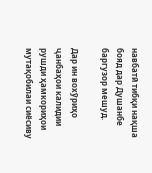навбатӣ тибқи нақша бояд дар Душанбе баргузор мешуд.

Дар ин вохӯриҳо ҷанбаҳои калидии рушди ҳамкориҳои мутақобилаи сиёсиву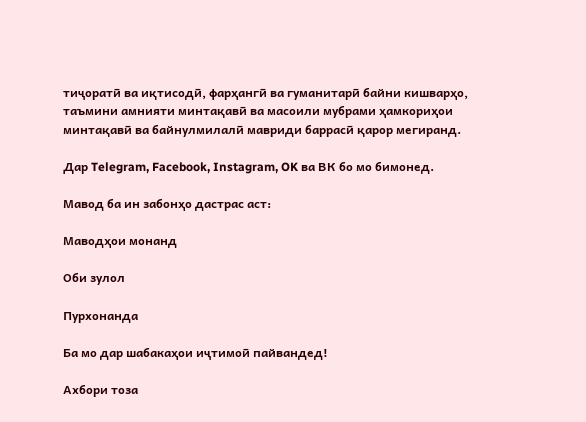тиҷоратӣ ва иқтисодӣ, фарҳангӣ ва гуманитарӣ байни кишварҳо, таъмини амнияти минтақавӣ ва масоили мубрами ҳамкориҳои минтақавӣ ва байнулмилалӣ мавриди баррасӣ қарор мегиранд.

Дар Telegram, Facebook, Instagram, OK ва ВК бо мо бимонед.

Мавод ба ин забонҳо дастрас аст:

Маводҳои монанд

Оби зулол

Пурхонанда

Ба мо дар шабакаҳои иҷтимоӣ пайвандед!

Ахбори тоза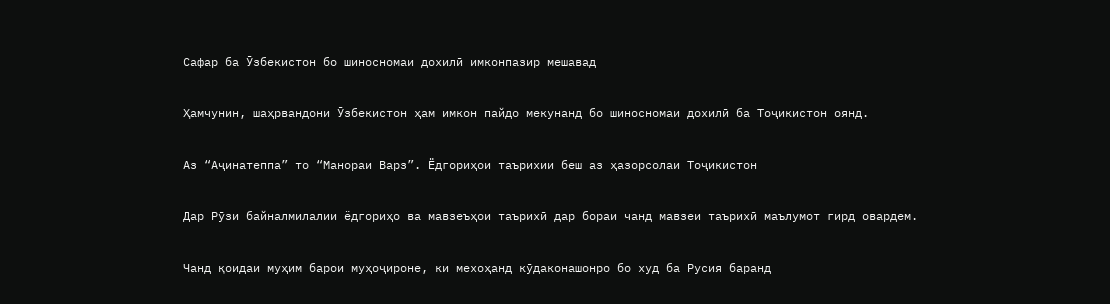Сафар ба Ӯзбекистон бо шиносномаи дохилӣ имконпазир мешавад

Ҳамчунин, шаҳрвандони Ӯзбекистон ҳам имкон пайдо мекунанд бо шиносномаи дохилӣ ба Тоҷикистон оянд.

Аз “Аҷинатеппа” то “Манораи Варз”. Ёдгориҳои таърихии беш аз ҳазорсолаи Тоҷикистон

Дар Рӯзи байналмилалии ёдгориҳо ва мавзеъҳои таърихӣ дар бораи чанд мавзеи таърихӣ маълумот гирд овардем.

Чанд қоидаи муҳим барои муҳоҷироне, ки мехоҳанд кӯдаконашонро бо худ ба Русия баранд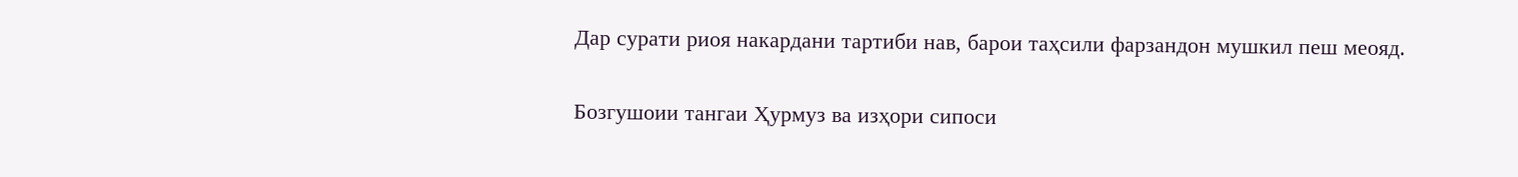Дар сурати риоя накардани тартиби нав, барои таҳсили фарзандон мушкил пеш меояд.

Бозгушоии тангаи Ҳурмуз ва изҳори сипоси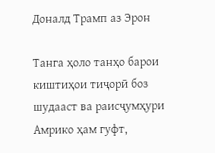Доналд Трамп аз Эрон

Танга ҳоло танҳо барои киштиҳои тиҷорӣ боз шудааст ва раисҷумҳури Амрико ҳам гуфт,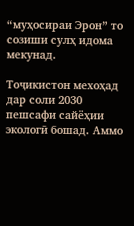“муҳосираи Эрон” то созиши сулҳ идома мекунад.

Тоҷикистон мехоҳад дар соли 2030 пешсафи сайёҳии экологӣ бошад. Аммо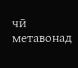чӣ метавонад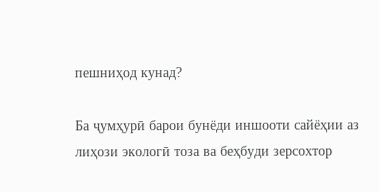пешниҳод кунад?

Ба ҷумҳурӣ барои бунёди иншооти сайёҳии аз лиҳози экологӣ тоза ва беҳбуди зерсохтор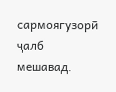сармоягузорӣ ҷалб мешавад.